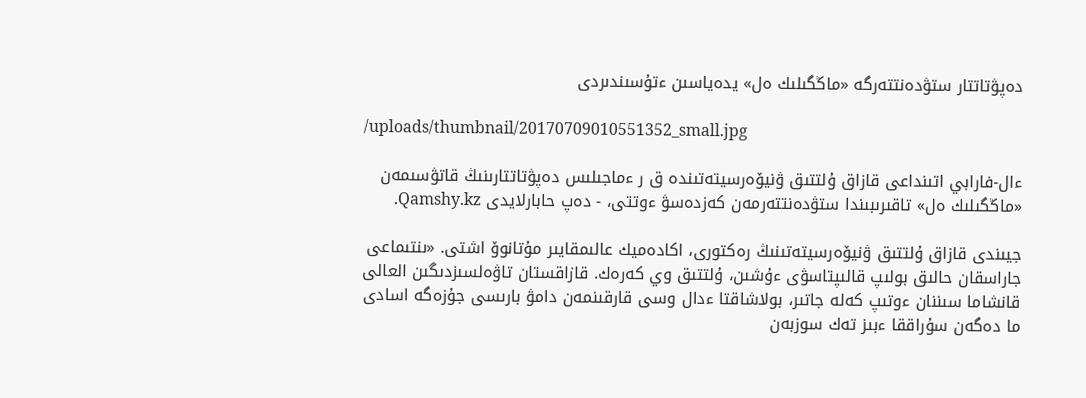دەپۋتاتتار ستۋدەنتتەرگە «ماڭگىلىك ەل» يدەياسىن ءتۇسىندىردى

/uploads/thumbnail/20170709010551352_small.jpg

ءال-فارابي اتىنداعى قازاق ۇلتتىق ۋنيۆەرسيتەتىندە ق ر ءماجىلىس دەپۋتاتتارىنىڭ قاتۋسىمەن «ماڭگىلىك ەل» تاقىرىبىندا ستۋدەنتتەرمەن كەزدەسۋ ءوتتى، - دەپ حابارلايدى Qamshy.kz.

جيىندى قازاق ۇلتتىق ۋنيۆەرسيتەتىنىڭ رەكتورى، اكادەميك عالىمقايىر مۇتانوۆ اشتى. «ىنتىماعى جاراسقان حالىق بولىپ قالىپتاسۋى ءۇشىن، ۇلتتىق وي كەرەك. قازاقستان تاۋەلسىزدىگىن العالى قانشاما سىننان ءوتىپ كەلە جاتىر، بولاشاقتا ءدال وسى قارقىنمەن دامۋ بارىسى جۇزەگە اسادى ما دەگەن سۇراققا ءبىز تەك سوزبەن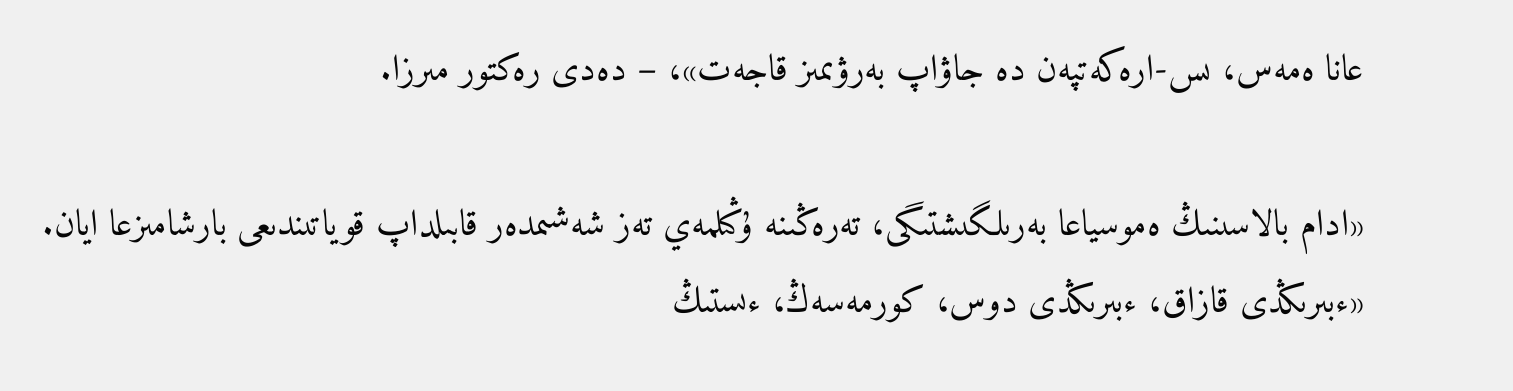عانا ەمەس، ىس-ارەكەتپەن دە جاۋاپ بەرۋىمىز قاجەت»، – دەدى رەكتور مىرزا.

«ادام بالاسىنىڭ ەموسياعا بەرىلگىشتىگى، تەرەڭىنە ۇڭىلمەي تەز شەشىمدەر قابىلداپ قوياتىندىعى بارشامىزعا ايان. «ءبىرىڭدى قازاق، ءبىرىڭدى دوس، كورمەسەڭ، ءىستىڭ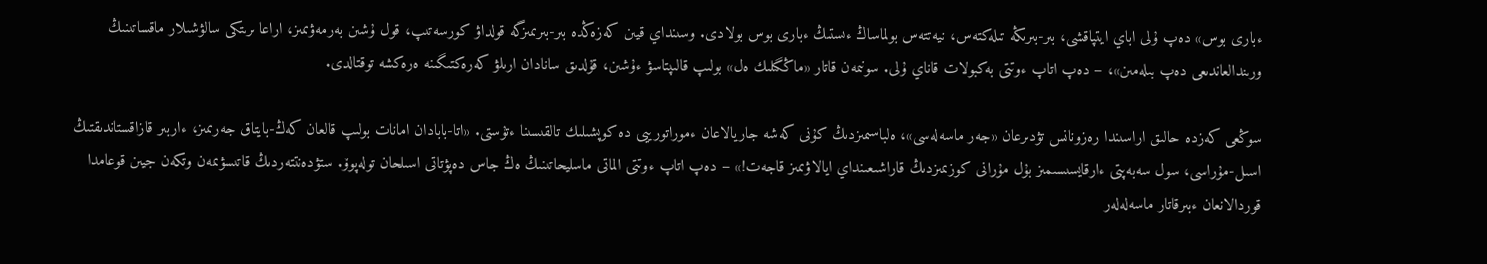ءبارى بوس» دەپ ۇلى اباي ايتپاقشى، بىر-بىرىڭە تىلەكتەس، نيەتتەس بولماساڭ ءىستىڭ ءبارى بوس بولادى. وسىنداي قيىن كەزەڭدە بىر-بىرىمىزگە قولداۋ كورسەتىپ، قول ۇشىن بەرمەۋىمىز، اراعا ىرىتكى سالۋشىلار ماقساتىنىڭ ورىندالعاندىعى دەپ بىلەمىن»، – دەپ اتاپ ءوتتى بەكبولات قاناي ۇلى. سونىمەن قاتار «ماڭگىلىك ەل» بولىپ قالىپتاسۋ ءۇشىن، قۇلدىق سانادان ارىلۋ كەرەكتىگىنە ەرەكشە توقتالدى.

سوڭعى كەزدە حالىق اراسىندا رەزونانس تۋدىرعان «جەر ماسەلەسى»، ەلباسىمىزدىڭ كۇنى كەشە جاريالاعان ءموراتورييى دە كوپشىلىك تالقىسىنا ءتۇستى. «اتا-بابادان امانات بولىپ قالعان كەڭ-بايتاق جەرىمىز، ءاربىر قازاقستاندىقتىڭ اسىل-مۇراسى، سول سەبەپتى ءارقايسىسىمىز بۇل مۇرانى كوزىمىزدىڭ قاراشىعىنداي ايالاۋىمىز قاجەت!» – دەپ اتاپ ءوتتى الماتى ماسليحاتىنىڭ ەڭ جاس دەپۋتاتى اسىلحان تولەپوۆ. ستۋدەنتتەردىڭ قاتىسۋىمەن وتكەن جيىن قوعامدا قوردالانعان ءبىرقاتار ماسەلەلەر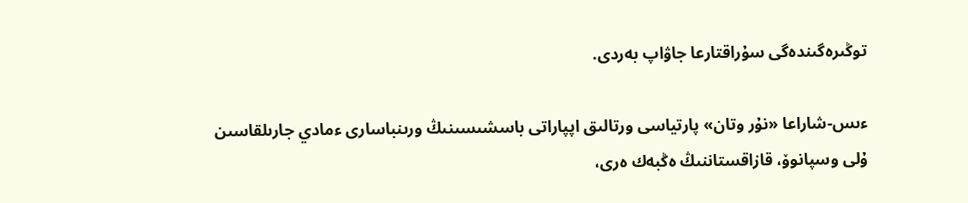توڭىرەگىندەگى سۇراقتارعا جاۋاپ بەردى.

ءىس-شاراعا «نۇر وتان» پارتياسى ورتالىق اپپاراتى باسشىسىنىڭ ورىنباسارى ءمادي جارىلقاسىن ۇلى وسپانوۆ، قازاقستاننىڭ ەڭبەك ەرى،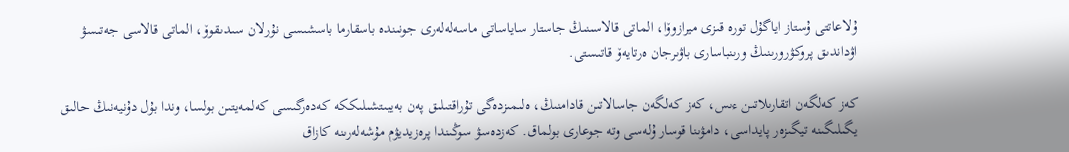ۇلاعاتتى ۇستاز اياگۇل تورە قىزى ميرازوۆا، الماتى قالاسىنىڭ جاستار ساياساتى ماسەلەلەرى جونىندە باسقارما باسشىسى نۇرلان سىدىقوۆ، الماتى قالاسى جەتىسۋ اۋداندىق پروكۋرورىنىڭ ورىنباسارى باۋىرجان ەرتايەۆ قاتىستى.

كەز كەلگەن اتقارىلاتىن ءىس، كەز كەلگەن جاسالاتىن قادامنىڭ، ەلىمىزدەگى تۇراقتىلىق پەن بەيبىتشىلىككە كەدەرگىسى كەلمەيتىن بولسا، وندا بۇل دۇنيەنىڭ حالىق يگىلىگىنە تيگىزەر پايداسى، دامۋىنا قوسار ۇلەسى وتە جوعارى بولماق. كەزدەسۋ سوڭىندا پرەزيديۋم مۇشەلەرىنە كازاق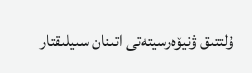ۇلتتىق ۋنيۆەرسيتەتى اتىنان سىيلىقتار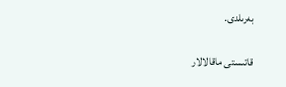بەرىلدى.

قاتىستى ماقالالار